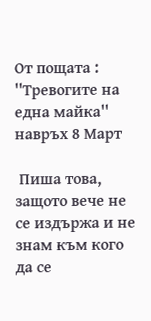От пощата : ''Тревогите на една майка'' навръх 8 Март

 Пиша това, защото вече не се издържа и не знам към кого да се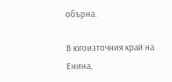обърна.

В югоизточния край на Енина,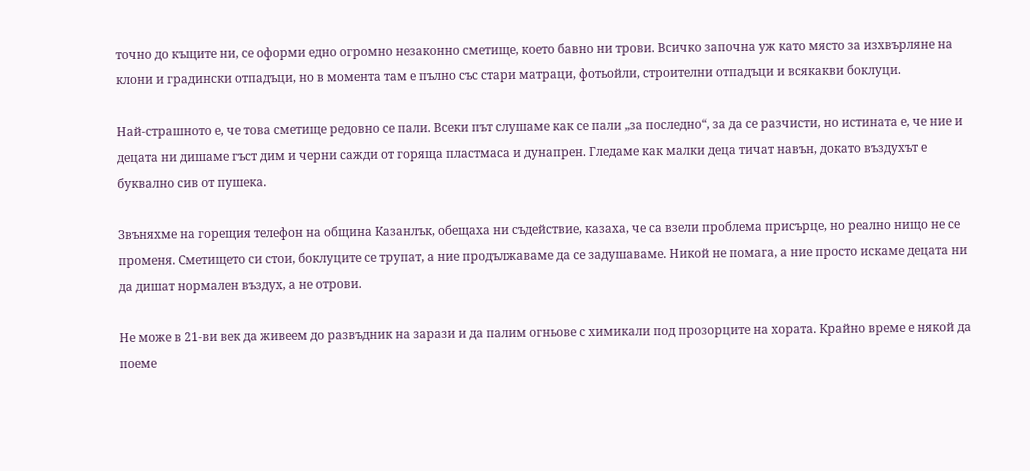точно до къщите ни, се оформи едно огромно незаконно сметище, което бавно ни трови. Всичко започна уж като място за изхвърляне на клони и градински отпадъци, но в момента там е пълно със стари матраци, фотьойли, строителни отпадъци и всякакви боклуци.

Най-страшното е, че това сметище редовно се пали. Всеки път слушаме как се пали „за последно“, за да се разчисти, но истината е, че ние и децата ни дишаме гъст дим и черни сажди от горяща пластмаса и дунапрен. Гледаме как малки деца тичат навън, докато въздухът е буквално сив от пушека.

Звъняхме на горещия телефон на община Казанлък, обещаха ни съдействие, казаха, че са взели проблема присърце, но реално нищо не се променя. Сметището си стои, боклуците се трупат, а ние продължаваме да се задушаваме. Никой не помага, а ние просто искаме децата ни да дишат нормален въздух, а не отрови.

Не може в 21-ви век да живеем до развъдник на зарази и да палим огньове с химикали под прозорците на хората. Крайно време е някой да поеме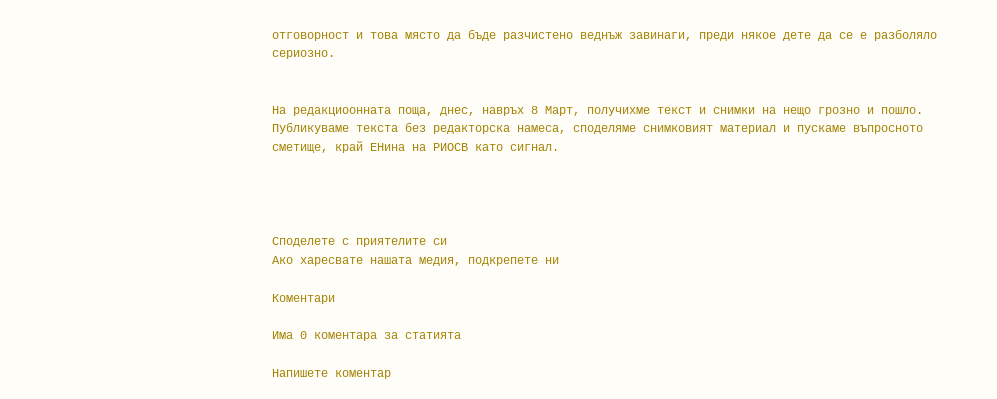отговорност и това място да бъде разчистено веднъж завинаги, преди някое дете да се е разболяло сериозно.


На редакциоонната поща, днес, навръх 8 Март, получихме текст и снимки на нещо грозно и пошло.
Публикуваме текста без редакторска намеса, споделяме снимковият материал и пускаме въпросното сметище, край ЕНина на РИОСВ като сигнал.




Споделете с приятелите си
Ако харесвате нашата медия, подкрепете ни

Коментари

Има 0 коментара за статията

Напишете коментар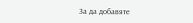За да добавяте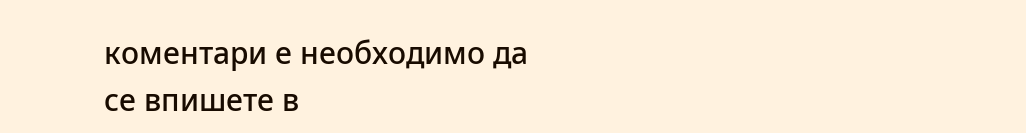коментари е необходимо да се впишете в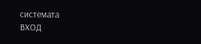системата
ВХОД